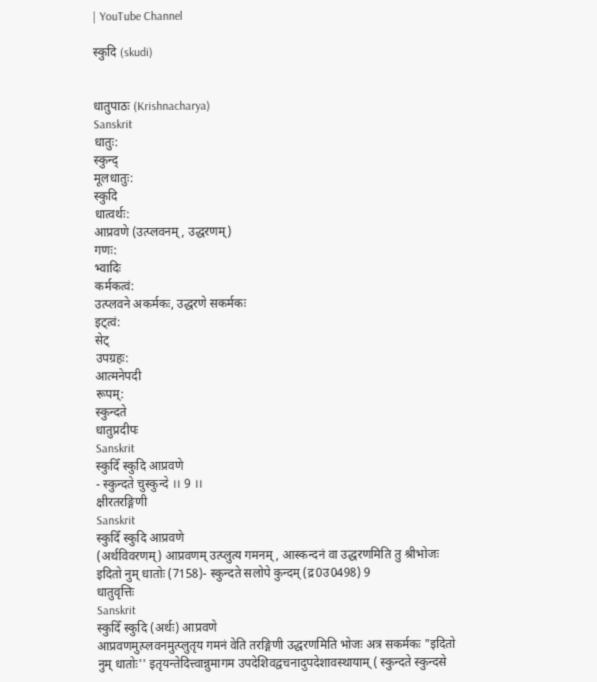| YouTube Channel

स्कुदि (skudi)


धातुपाठः (Krishnacharya)
Sanskrit
धातुः:
स्कुन्द्
मूलधातुः:
स्कुदि
धात्वर्थः:
आप्रवणे (उत्प्लवनम्, उद्धरणम्)
गणः:
भ्वादिः
कर्मकत्वं:
उत्प्लवने अकर्मकः, उद्धरणे सकर्मकः
इट्त्वं:
सेट्
उपग्रहः:
आत्मनेपदी
रूपम्:
स्कुन्दते
धातुप्रदीपः
Sanskrit
स्कुदिँ स्कुदि आप्रवणे
- स्कुन्दते चुस्कुन्दे ।। 9 ।।
क्षीरतरङ्गिणी
Sanskrit
स्कुदिँ स्कुदि आप्रवणे
(अर्थविवरणम्) आप्रवणम् उत्प्लुत्य गमनम्, आस्कन्दनं वा उद्धरणमिति तु श्रीभोजः
इदितो नुम् धातोः (7158)- स्कुन्दते सलोपे कुन्दम् (द्र0उ0498) 9
धातुवृत्तिः
Sanskrit
स्कुदिँ स्कुदि (अर्थः) आप्रवणे
आप्रवणमुत्प्लवनमुत्प्लुतृय गमनं वेति तरङ्गिणी उद्धरणमिति भोजः अत्र सकर्मकः "इदितो नुम् धातोः'' इतृयन्तेदित्त्वान्नुमागम उपदेशिवद्वचनादुपदेशावस्थायाम् ( स्कुन्दते स्कुन्दसे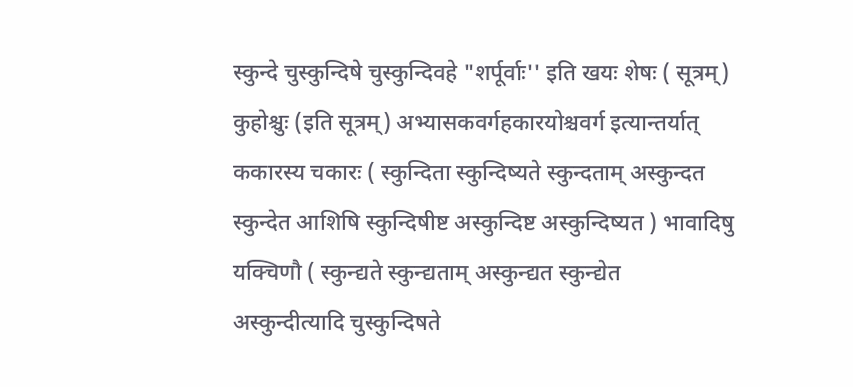स्कुन्दे चुस्कुन्दिषे चुस्कुन्दिवहे "शर्पूर्वाः'' इति खयः शेषः ( सूत्रम्) कुहोश्चुः (इति सूत्रम्) अभ्यासकवर्गहकारयोश्चवर्ग इत्यान्तर्यात् ककारस्य चकारः ( स्कुन्दिता स्कुन्दिष्यते स्कुन्दताम् अस्कुन्दत स्कुन्देत आशिषि स्कुन्दिषीष्ट अस्कुन्दिष्ट अस्कुन्दिष्यत ) भावादिषु यक्चिणौ ( स्कुन्द्यते स्कुन्द्यताम् अस्कुन्द्यत स्कुन्द्येत अस्कुन्दीत्यादि चुस्कुन्दिषते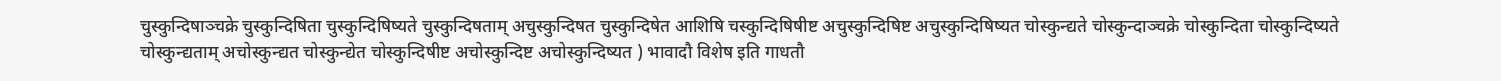चुस्कुन्दिषाञ्चक्रे चुस्कुन्दिषिता चुस्कुन्दिषिष्यते चुस्कुन्दिषताम् अचुस्कुन्दिषत चुस्कुन्दिषेत आशिषि चस्कुन्दिषिषीष्ट अचुस्कुन्दिषिष्ट अचुस्कुन्दिषिष्यत चोस्कुन्द्यते चोस्कुन्दाञ्चक्रे चोस्कुन्दिता चोस्कुन्दिष्यते चोस्कुन्द्यताम् अचोस्कुन्द्यत चोस्कुन्द्येत चोस्कुन्दिषीष्ट अचोस्कुन्दिष्ट अचोस्कुन्दिष्यत ) भावादौ विशेष इति गाधतौ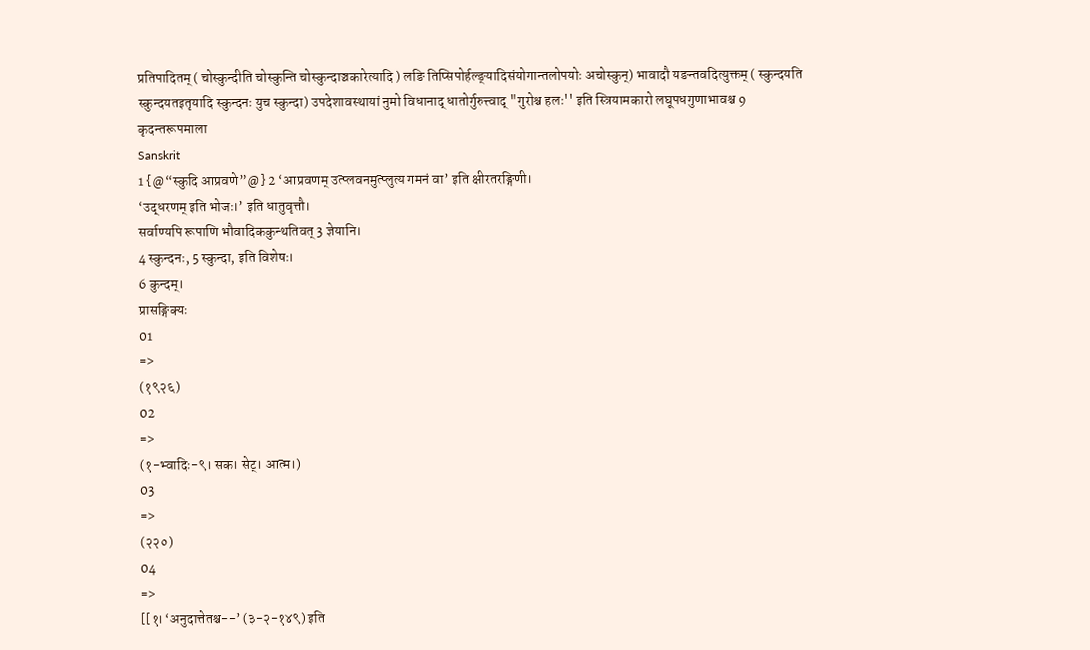प्रतिपादितम् ( चोस्कुन्दीति चोस्कुन्ति चोस्कुन्दाञ्चकारेत्यादि ) लङि तिप्सिपोर्हल्ङ्यादिसंयोगान्तलोपयोः अचोस्कुन्) भावादौ यङन्तवदित्युक्तम् ( स्कुन्दयति स्कुन्दयतइतृयादि स्कुन्दनः युच स्कुन्दा) उपदेशावस्थायां नुमो विधानाद् धातोर्गुरुत्त्वाद् "गुरोश्च हलः'' इति स्त्रियामकारो लघूपधगुणाभावश्च 9
कृदन्तरूपमाला
Sanskrit
1 {@“स्कुदि आप्रवणे”@} 2 ‘आप्रवणम् उत्प्लवनमुत्प्लुत्य गमनं वा’ इति क्षीरतरङ्गिणी।
‘उद्धरणम् इति भोजः।’ इति धातुवृत्तौ।
सर्वाण्यपि रूपाणि भौवादिककुन्थतिवत् 3 ज्ञेयानि।
4 स्कुन्दनः, 5 स्कुन्दा, इति विशेषः।
6 कुन्दम्।
प्रासङ्गिक्यः
01
=>
(१९२६)
02
=>
(१-भ्वादिः-९। सक। सेट्। आत्म।)
03
=>
(२२०)
04
=>
[[१। ‘अनुदात्तेतश्च--’ (३-२-१४९) इति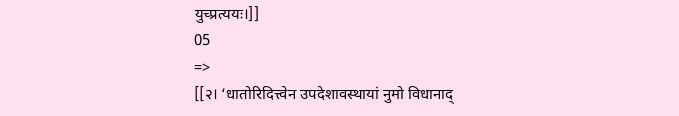युच्प्रत्ययः।]]
05
=>
[[२। ‘धातोरिदित्त्वेन उपदेशावस्थायां नुमो विधानाद्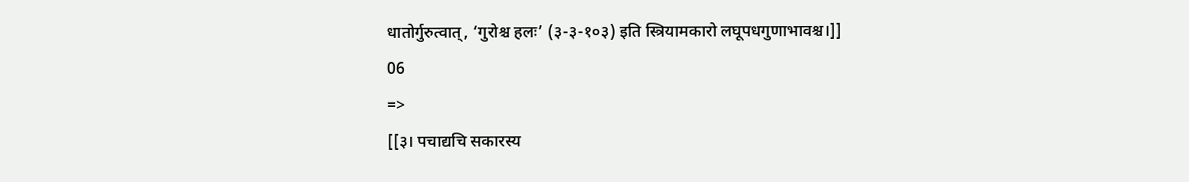धातोर्गुरुत्वात्, ‘गुरोश्च हलः’ (३-३-१०३) इति स्त्रियामकारो लघूपधगुणाभावश्च।]]
06
=>
[[३। पचाद्यचि सकारस्य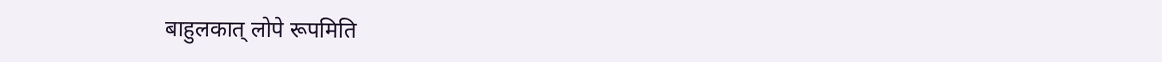बाहुलकात् लोपे रूपमिति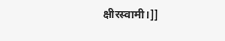क्षीरस्वामी।]]